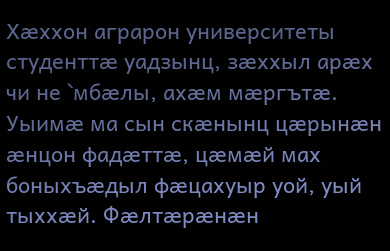Хæххон аграрон университеты студенттæ уадзынц, зæххыл арæх чи не `мбæлы, ахæм мæргътæ. Уыимæ ма сын скæнынц цæрынæн æнцон фадæттæ, цæмæй мах боныхъæдыл фæцахуыр уой, уый тыххæй. Фæлтæрæнæн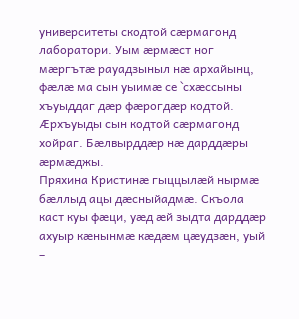университеты скодтой сæрмагонд лаборатори. Уым æрмæст ног мæргътæ рауадзыныл нæ архайынц, фæлæ ма сын уыимæ се `схæссыны хъуыддаг дæр фæрогдæр кодтой. Æрхъуыды сын кодтой сæрмагонд хойраг. Бæлвырддæр нæ дарддæры æрмæджы.
Пряхина Кристинæ гыццылæй нырмæ бæллыд ацы дæсныйадмæ. Скъола каст куы фæци, уæд æй зыдта дарддæр ахуыр кæнынмæ кæдæм цæудзæн, уый –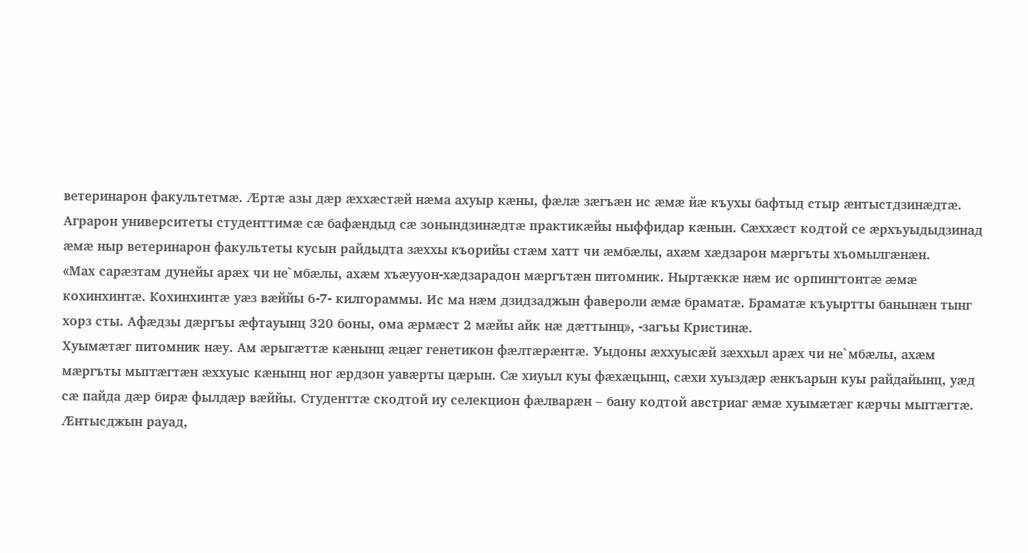ветеринарон факультетмæ. Æртæ азы дæр æххæстæй нæма ахуыр кæны, фæлæ зæгъæн ис æмæ йæ къухы бафтыд стыр æнтыстдзинæдтæ. Аграрон университеты студенттимæ сæ бафæндыд сæ зонындзинæдтæ практикæйы ныффидар кæнын. Сæххæст кодтой се æрхъуыдыдзинад æмæ ныр ветеринарон факультеты кусын райдыдта зæххы къорийы стæм хатт чи æмбæлы, ахæм хæдзарон мæргъты хъомылгæнæн.
«Мах сарæзтам дунейы арæх чи не`мбæлы, ахæм хъæууон-хæдзарадон мæргътæн питомник. Ныртæккæ нæм ис орпингтонтæ æмæ кохинхинтæ. Кохинхинтæ уæз вæййы 6-7- килгораммы. Ис ма нæм дзидзаджын фавероли æмæ браматæ. Браматæ къуыртты банынæн тынг хорз сты. Афæдзы дæргъы æфтауынц 320 боны, ома æрмæст 2 мæйы айк нæ дæттынц», -загъы Кристинæ.
Хуымæтæг питомник нæу. Ам æрыгæттæ кæнынц æцæг генетикон фæлтæрæнтæ. Уыдоны æххуысæй зæххыл арæх чи не`мбæлы, ахæм мæргъты мыггæгтæн æххуыс кæнынц ног æрдзон уавæрты цæрын. Сæ хиуыл куы фæхæцынц, сæхи хуыздæр æнкъарын куы райдайынц, уæд сæ пайда дæр бирæ фылдæр вæййы. Студенттæ скодтой иу селекцион фæлварæн – баиу кодтой австриаг æмæ хуымæтæг кæрчы мыггæгтæ. Æнтысджын рауад,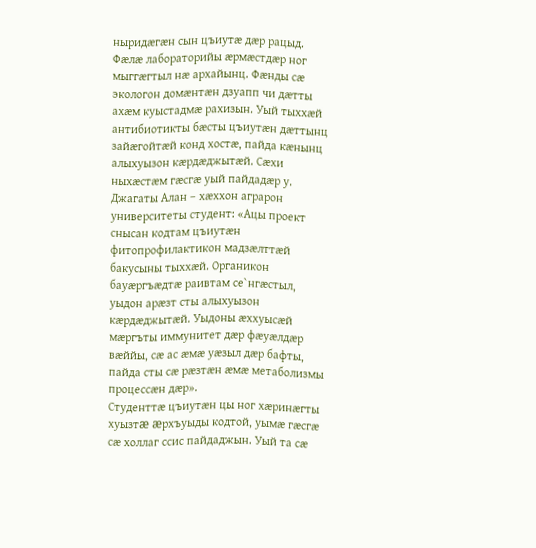ныридæгæн сын цъиутæ дæр рацыд. Фæлæ лабораторийы æрмæстдæр ног мыггæгтыл нæ архайынц. Фæнды сæ экологон домæнтæн дзуапп чи дæтты ахæм куыстадмæ рахизын. Уый тыххæй антибиотикты бæсты цъиутæн дæттынц зайæгойтæй конд хостæ, пайда кæнынц алыхуызон кæрдæджытæй. Сæхи ныхæстæм гæсгæ уый пайдадæр у.
Джагаты Алан – хæххон аграрон университеты студент: «Ацы проект снысан кодтам цъиутæн фитопрофилактикон мадзæлттæй бакусыны тыххæй. Органикон бауæргъæдтæ раивтам се`нгæстыл, уыдон арæзт сты алыхуызон кæрдæджытæй. Уыдоны æххуысæй мæргъты иммунитет дæр фæуæлдæр вæййы, сæ ас æмæ уæзыл дæр бафты, пайда сты сæ рæзтæн æмæ метаболизмы процессæн дæр».
Студенттæ цъиутæн цы ног хæринæгты хуызтæ æрхъуыды кодтой, уымæ гæсгæ сæ холлаг ссис пайдаджын. Уый та сæ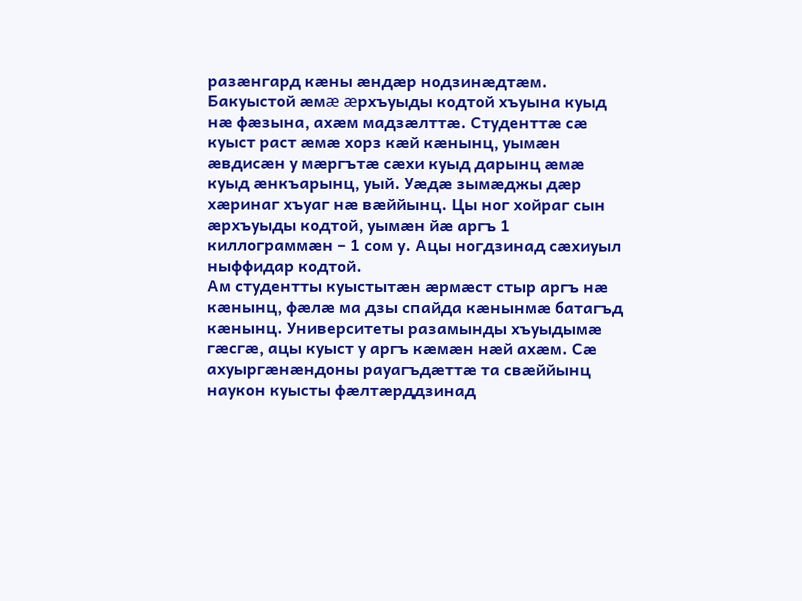разæнгард кæны æндæр нодзинæдтæм. Бакуыстой æмæ æрхъуыды кодтой хъуына куыд нæ фæзына, ахæм мадзæлттæ. Студенттæ сæ куыст раст æмæ хорз кæй кæнынц, уымæн æвдисæн у мæргътæ сæхи куыд дарынц æмæ куыд æнкъарынц, уый. Уæдæ зымæджы дæр хæринаг хъуаг нæ вæййынц. Цы ног хойраг сын æрхъуыды кодтой, уымæн йæ аргъ 1 киллограммæн – 1 сом у. Ацы ногдзинад сæхиуыл ныффидар кодтой.
Ам студентты куыстытæн æрмæст стыр аргъ нæ кæнынц, фæлæ ма дзы спайда кæнынмæ батагъд кæнынц. Университеты разамынды хъуыдымæ гæсгæ, ацы куыст у аргъ кæмæн нæй ахæм. Сæ ахуыргæнæндоны рауагъдæттæ та свæййынц наукон куысты фæлтæрддзинад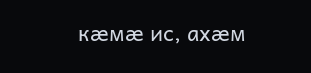кæмæ ис, ахæм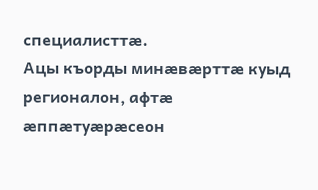специалисттæ.
Ацы къорды минæвæрттæ куыд регионалон, афтæ æппæтуæрæсеон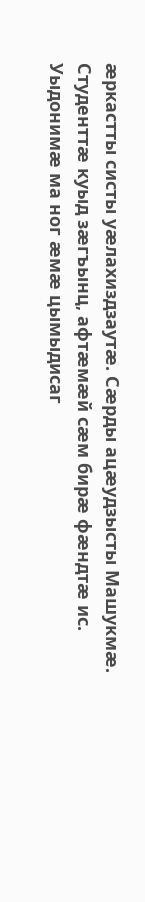æркастты систы уæлахиздзаутæ. Сæрды ацæудзысты Машукмæ. Студенттæ куыд зæгъынц, афтæмæй сæм бирæ фæндтæ ис. Уыдонимæ ма ног æмæ цымыдисаг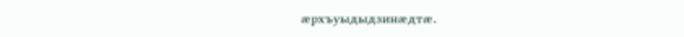æрхъуыдыдзинæдтæ.